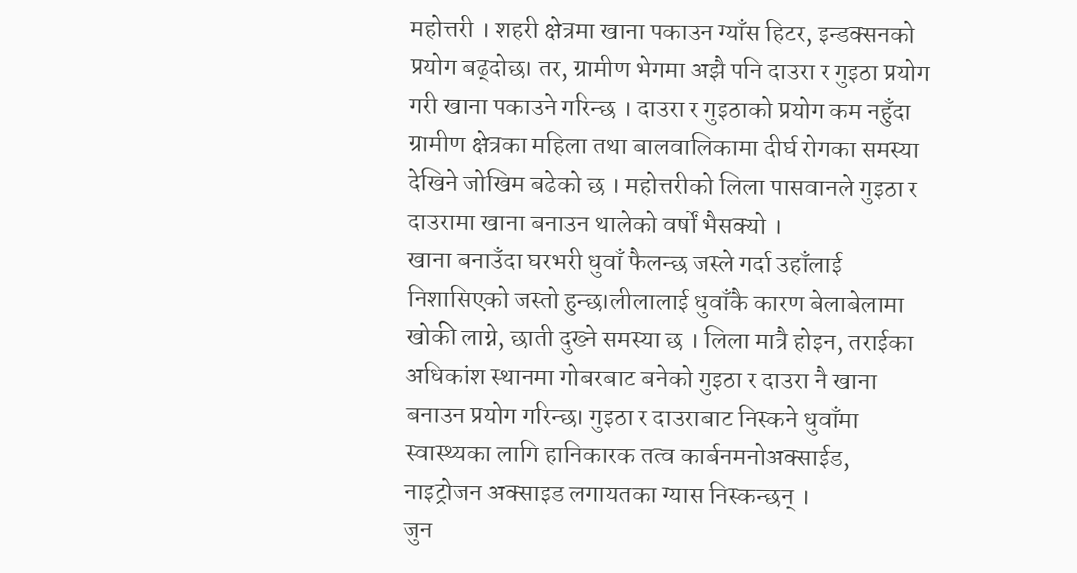महोत्तरी । शहरी क्षेत्रमा खाना पकाउन ग्याँस हिटर, इन्डक्सनको प्रयोग बढ्दोछ। तर, ग्रामीण भेगमा अझै पनि दाउरा र गुइठा प्रयोग गरी खाना पकाउने गरिन्छ । दाउरा र गुइठाको प्रयोग कम नहुँदा ग्रामीण क्षेत्रका महिला तथा बालवालिकामा दीर्घ रोगका समस्या देखिने जोखिम बढेको छ । महोत्तरीको लिला पासवानले गुइठा र दाउरामा खाना बनाउन थालेको वर्षों भैसक्यो ।
खाना बनाउँदा घरभरी धुवाँ फैलन्छ जस्ले गर्दा उहाँलाई निशासिएको जस्तो हुन्छ।लीलालाई धुवाँकै कारण बेलाबेलामा खोकी लाग्ने, छाती दुख्ने समस्या छ । लिला मात्रै होइन, तराईका अधिकांश स्थानमा गोबरबाट बनेको गुइठा र दाउरा नै खाना बनाउन प्रयोग गरिन्छ। गुइठा र दाउराबाट निस्कने धुवाँमा स्वास्थ्यका लागि हानिकारक तत्व कार्बनमनोअक्साईड, नाइट्रोजन अक्साइड लगायतका ग्यास निस्कन्छन् ।
जुन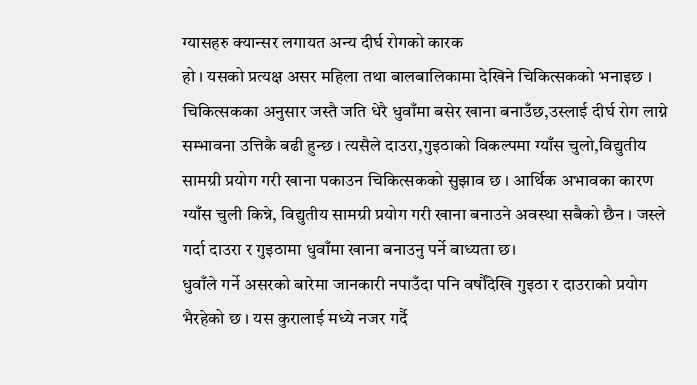ग्यासहरु क्यान्सर लगायत अन्य दीर्घ रोगको कारक
हो । यसको प्रत्यक्ष असर महिला तथा बालबालिकामा देखिने चिकित्सकको भनाइछ । चिकित्सकका अनुसार जस्तै जति धेरै धुवाँमा बसेर खाना बनाउँछ,उस्लाई दीर्घ रोग लाग्ने सम्भावना उत्तिकै बढी हुन्छ । त्यसैले दाउरा,गुइठाको विकल्पमा ग्याँस चुलो,विद्युतीय सामग्री प्रयोग गरी खाना पकाउन चिकित्सकको सुझाव छ । आर्थिक अभावका कारण ग्याँस चुली किन्ने, विद्युतीय सामग्री प्रयोग गरी खाना बनाउने अवस्था सबैको छैन । जस्ले गर्दा दाउरा र गुइठामा धुवाँमा खाना बनाउनु पर्ने बाध्यता छ।
धुवाँले गर्ने असरको बारेमा जानकारी नपाउँदा पनि वर्षौंदेखि गुइठा र दाउराको प्रयोग भैरहेको छ । यस कुरालाई मध्ये नजर गर्दै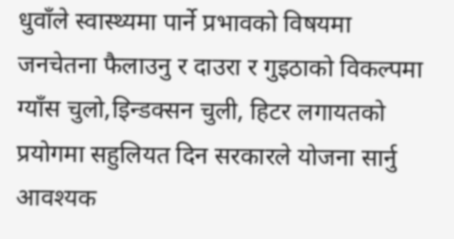धुवाँले स्वास्थ्यमा पार्ने प्रभावको विषयमा जनचेतना फैलाउनु र दाउरा र गुइठाको विकल्पमा ग्याँस चुलो,इिन्डक्सन चुली, हिटर लगायतको प्रयोगमा सहुलियत दिन सरकारले योजना सार्नु आवश्यक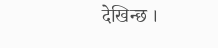देखिन्छ ।